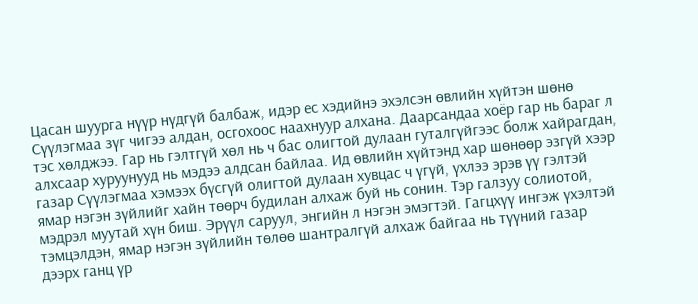Цасан шуурга нүүр нүдгүй балбаж, идэр ес хэдийнэ эхэлсэн өвлийн хүйтэн шөнө Сүүлэгмаа зүг чигээ алдан, осгохоос наахнуур алхана. Даарсандаа хоёр гар нь бараг л тэс хөлджээ. Гар нь гэлтгүй хөл нь ч бас олигтой дулаан гуталгүйгээс болж хайрагдан, алхсаар хуруунууд нь мэдээ алдсан байлаа. Ид өвлийн хүйтэнд хар шөнөөр эзгүй хээр газар Сүүлэгмаа хэмээх бүсгүй олигтой дулаан хувцас ч үгүй, үхлээ эрэв үү гэлтэй ямар нэгэн зүйлийг хайн төөрч будилан алхаж буй нь сонин. Тэр галзуу солиотой, мэдрэл муутай хүн биш. Эрүүл саруул, энгийн л нэгэн эмэгтэй. Гагцхүү ингэж үхэлтэй тэмцэлдэн, ямар нэгэн зүйлийн төлөө шантралгүй алхаж байгаа нь түүний газар дээрх ганц үр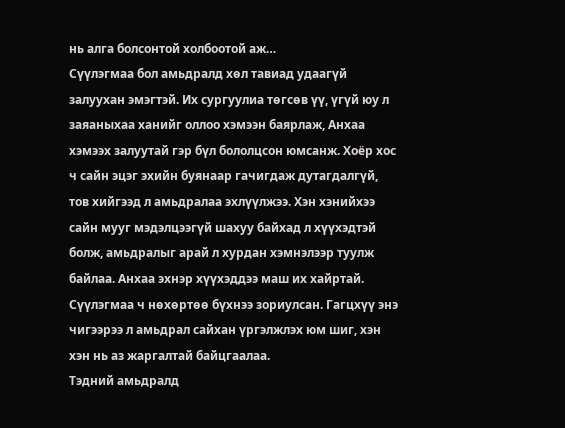нь алга болсонтой холбоотой аж…
Сүүлэгмаа бол амьдралд хөл тавиад удаагүй залуухан эмэгтэй. Их сургуулиа төгсөв үү, үгүй юу л заяаныхаа ханийг оллоо хэмээн баярлаж, Анхаа хэмээх залуутай гэр бүл бололцсон юмсанж. Хоёр хос ч сайн эцэг эхийн буянаар гачигдаж дутагдалгүй, тов хийгээд л амьдралаа эхлүүлжээ. Хэн хэнийхээ сайн мууг мэдэлцээгүй шахуу байхад л хүүхэдтэй болж, амьдралыг арай л хурдан хэмнэлээр туулж байлаа. Анхаа эхнэр хүүхэддээ маш их хайртай. Сүүлэгмаа ч нөхөртөө бүхнээ зориулсан. Гагцхүү энэ чигээрээ л амьдрал сайхан үргэлжлэх юм шиг, хэн хэн нь аз жаргалтай байцгаалаа.
Тэдний амьдралд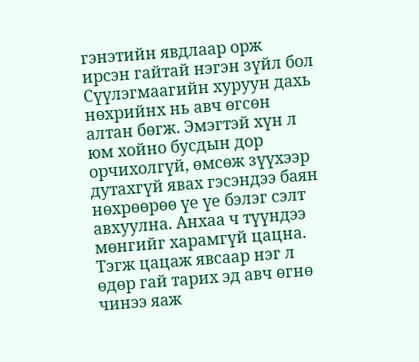гэнэтийн явдлаар орж ирсэн гайтай нэгэн зүйл бол Сүүлэгмаагийн хуруун дахь нөхрийнх нь авч өгсөн алтан бөгж. Эмэгтэй хүн л юм хойно бусдын дор орчихолгүй, өмсөж зүүхээр дутахгүй явах гэсэндээ баян нөхрөөрөө үе үе бэлэг сэлт авхуулна. Анхаа ч түүндээ мөнгийг харамгүй цацна. Тэгж цацаж явсаар нэг л өдөр гай тарих эд авч өгнө чинээ яаж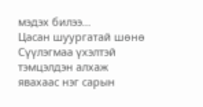мэдэх билээ…
Цасан шуургатай шөнө Сүүлэгмаа үхэлтэй тэмцэлдэн алхаж явахаас нэг сарын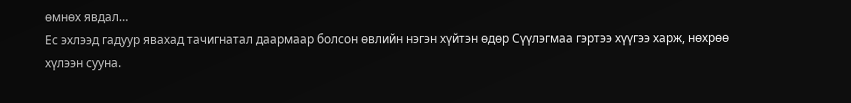өмнөх явдал…
Ес эхлээд гадуур явахад тачигнатал даармаар болсон өвлийн нэгэн хүйтэн өдөр Сүүлэгмаа гэртээ хүүгээ харж, нөхрөө хүлээн сууна.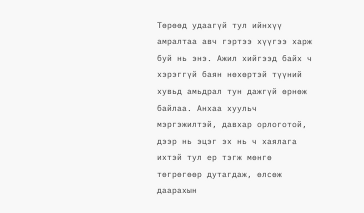Төрөөд удаагүй тул ийнхүү амралтаа авч гэртээ хүүгээ харж буй нь энэ. Ажил хийгээд байх ч хэрэггүй баян нөхөртэй түүний хувьд амьдрал тун дажгүй өрнөж байлаа. Анхаа хуульч мэргэжилтэй, давхар орлоготой, дээр нь эцэг эх нь ч хаялага ихтэй тул ер тэгж мөнгө төгрөгөөр дутагдаж, өлсөж даарахын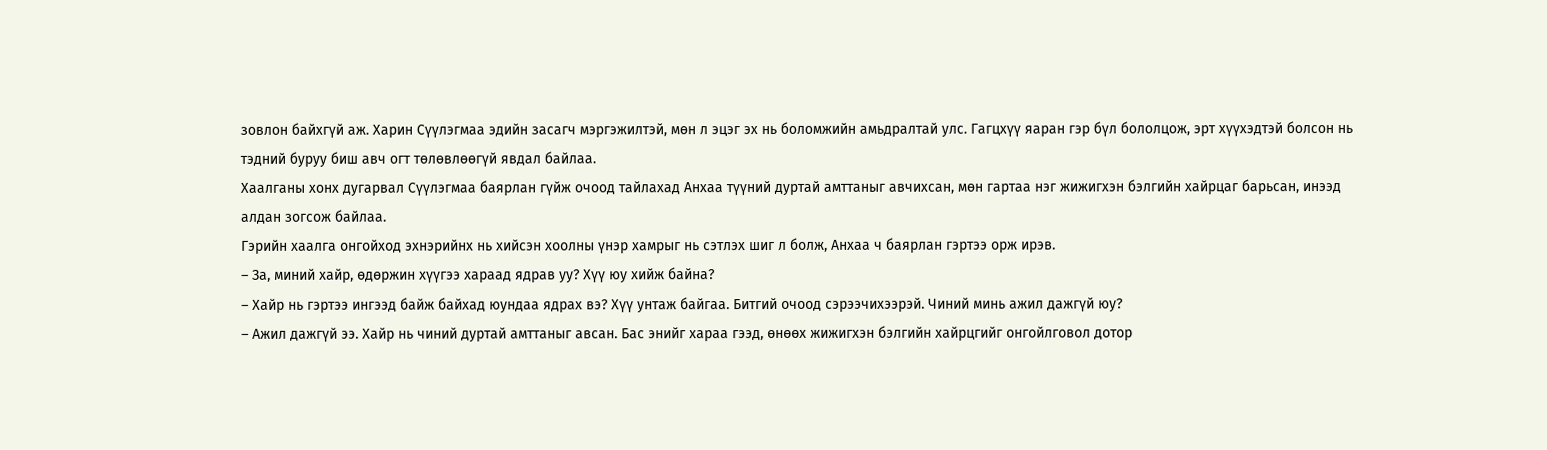зовлон байхгүй аж. Харин Сүүлэгмаа эдийн засагч мэргэжилтэй, мөн л эцэг эх нь боломжийн амьдралтай улс. Гагцхүү яаран гэр бүл бололцож, эрт хүүхэдтэй болсон нь тэдний буруу биш авч огт төлөвлөөгүй явдал байлаа.
Хаалганы хонх дугарвал Сүүлэгмаа баярлан гүйж очоод тайлахад Анхаа түүний дуртай амттаныг авчихсан, мөн гартаа нэг жижигхэн бэлгийн хайрцаг барьсан, инээд алдан зогсож байлаа.
Гэрийн хаалга онгойход эхнэрийнх нь хийсэн хоолны үнэр хамрыг нь сэтлэх шиг л болж, Анхаа ч баярлан гэртээ орж ирэв.
– За, миний хайр, өдөржин хүүгээ хараад ядрав уу? Хүү юу хийж байна?
– Хайр нь гэртээ ингээд байж байхад юундаа ядрах вэ? Хүү унтаж байгаа. Битгий очоод сэрээчихээрэй. Чиний минь ажил дажгүй юу?
– Ажил дажгүй ээ. Хайр нь чиний дуртай амттаныг авсан. Бас энийг хараа гээд, өнөөх жижигхэн бэлгийн хайрцгийг онгойлговол дотор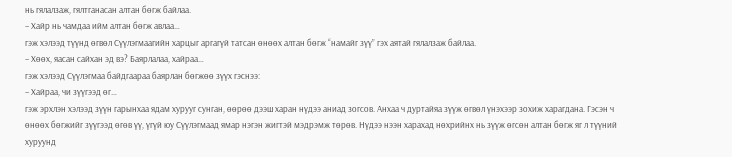нь гялалзаж, гялтганасан алтан бөгж байлаа.
– Хайр нь чамдаа ийм алтан бөгж авлаа…
гэж хэлээд түүнд өгвөл Сүүлэгмаагийн харцыг аргагүй татсан өнөөх алтан бөгж “намайг зүү” гэх аятай гялалзаж байлаа.
– Хөөх, яасан сайхан эд вэ? Баярлалаа, хайраа…
гэж хэлээд Сүүлэгмаа байдгаараа баярлан бөгжөө зүүх гэснээ:
– Хайраа, чи зүүгээд өг…
гэж эрхлэн хэлээд зүүн гарынхаа ядам хурууг сунган, өөрөө дээш харан нүдээ аниад зогсов. Анхаа ч дуртайяа зүүж өгвөл үнэхээр зохиж харагдана. Гэсэн ч өнөөх бөгжийг зүүгээд өгөв үү, үгүй юу Сүүлэгмаад ямар нэгэн жигтэй мэдрэмж төрөв. Нүдээ нээн харахад нөхрийнх нь зүүж өгсөн алтан бөгж яг л түүний хуруунд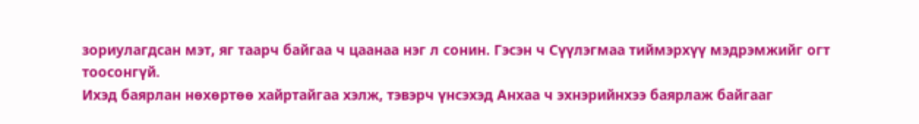зориулагдсан мэт, яг таарч байгаа ч цаанаа нэг л сонин. Гэсэн ч Сүүлэгмаа тиймэрхүү мэдрэмжийг огт тоосонгүй.
Ихэд баярлан нөхөртөө хайртайгаа хэлж, тэвэрч үнсэхэд Анхаа ч эхнэрийнхээ баярлаж байгааг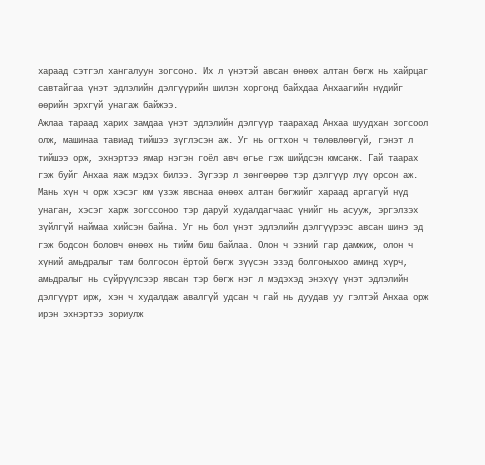хараад сэтгэл хангалуун зогсоно. Их л үнэтэй авсан өнөөх алтан бөгж нь хайрцаг савтайгаа үнэт эдлэлийн дэлгүүрийн шилэн хоргонд байхдаа Анхаагийн нүдийг өөрийн эрхгүй унагаж байжээ.
Ажлаа тараад харих замдаа үнэт эдлэлийн дэлгүүр таарахад Анхаа шуудхан зогсоол олж, машинаа тавиад тийшээ зүглэсэн аж. Уг нь огтхон ч төлөвлөөгүй, гэнэт л тийшээ орж, эхнэртээ ямар нэгэн гоёл авч өгье гэж шийдсэн юмсанж. Гай таарах гэж буйг Анхаа яаж мэдэх билээ. Зүгээр л зөнгөөрөө тэр дэлгүүр лүү орсон аж.
Мань хүн ч орж хэсэг юм үзэж явснаа өнөөх алтан бөгжийг хараад аргагүй нүд унаган, хэсэг харж зогссоноо тэр даруй худалдагчаас үнийг нь асууж, эргэлзэх зүйлгүй наймаа хийсэн байна. Уг нь бол үнэт эдлэлийн дэлгүүрээс авсан шинэ эд гэж бодсон боловч өнөөх нь тийм биш байлаа. Олон ч эзний гар дамжиж, олон ч хүний амьдралыг там болгосон ёртой бөгж зүүсэн эзэд болгоныхоо аминд хүрч, амьдралыг нь сүйрүүлсээр явсан тэр бөгж нэг л мэдэхэд энэхүү үнэт эдлэлийн дэлгүүрт ирж, хэн ч худалдаж авалгүй удсан ч гай нь дуудав уу гэлтэй Анхаа орж ирэн эхнэртээ зориулж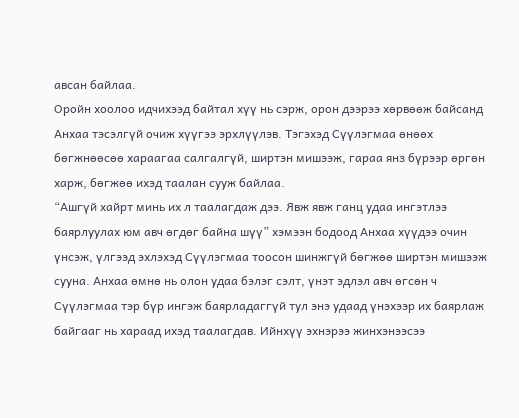авсан байлаа.
Оройн хоолоо идчихээд байтал хүү нь сэрж, орон дээрээ хөрвөөж байсанд Анхаа тэсэлгүй очиж хүүгээ эрхлүүлэв. Тэгэхэд Сүүлэгмаа өнөөх бөгжнөөсөө хараагаа салгалгүй, ширтэн мишээж, гараа янз бүрээр өргөн харж, бөгжөө ихэд таалан сууж байлаа.
“Ашгүй хайрт минь их л таалагдаж дээ. Явж явж ганц удаа ингэтлээ баярлуулах юм авч өгдөг байна шүү” хэмээн бодоод Анхаа хүүдээ очин үнсэж, үлгээд эхлэхэд Сүүлэгмаа тоосон шинжгүй бөгжөө ширтэн мишээж сууна. Анхаа өмнө нь олон удаа бэлэг сэлт, үнэт эдлэл авч өгсөн ч Сүүлэгмаа тэр бүр ингэж баярладаггүй тул энэ удаад үнэхээр их баярлаж байгааг нь хараад ихэд таалагдав. Ийнхүү эхнэрээ жинхэнээсээ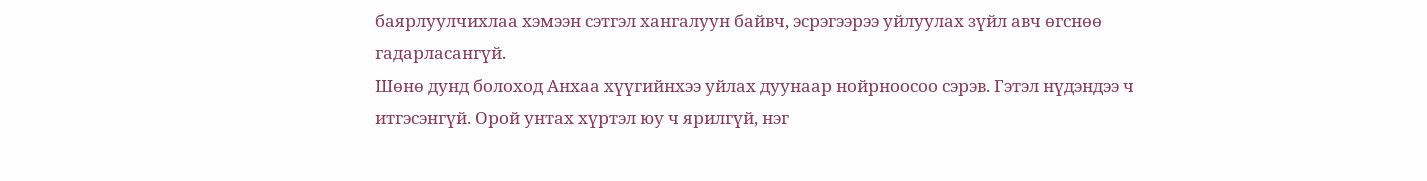баярлуулчихлаа хэмээн сэтгэл хангалуун байвч, эсрэгээрээ уйлуулах зүйл авч өгснөө гадарласангүй.
Шөнө дунд болоход Анхаа хүүгийнхээ уйлах дуунаар нойрноосоо сэрэв. Гэтэл нүдэндээ ч итгэсэнгүй. Орой унтах хүртэл юу ч ярилгүй, нэг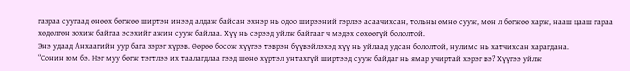газраа суугаад өнөөх бөгжөө ширтэн инээд алдаж байсан эхнэр нь одоо ширээний гэрлээ асаачихсан, тольны өмнө сууж, мөн л бөгжөө харж, нааш цааш гараа хөдөлгөн зохиж байгаа эсэхийг ажин сууж байлаа. Хүү нь сэрээд уйлж байгааг ч мэдэх сөхөөгүй бололтой.
Энэ удаад Анхаагийн уур бага зэрэг хүрэв. Өөрөө босож хүүгээ тэврэн бүүвэйлэхэд хүү нь уйлаад удсан бололтой, нулимс нь хатчихсан харагдана.
“Сонин юм бэ. Нэг муу бөгж тэгтлээ их таалагдлаа гээд шөнө хүртэл унтахгүй ширтээд сууж байдаг нь ямар учиртай хэрэг вэ? Хүүгээ уйлж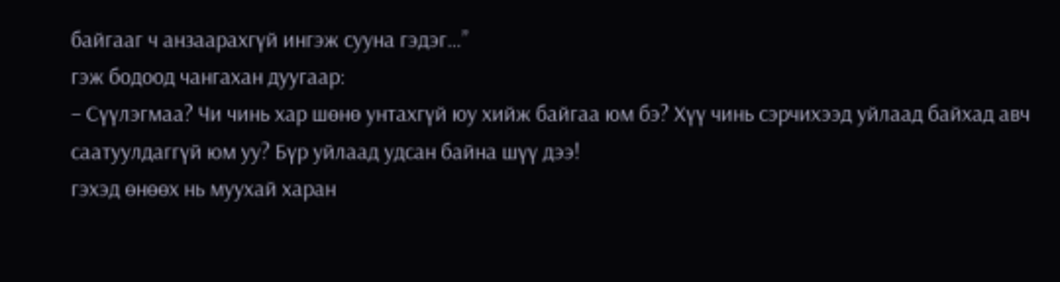байгааг ч анзаарахгүй ингэж сууна гэдэг…”
гэж бодоод чангахан дуугаар:
– Сүүлэгмаа? Чи чинь хар шөнө унтахгүй юу хийж байгаа юм бэ? Хүү чинь сэрчихээд уйлаад байхад авч саатуулдаггүй юм уу? Бүр уйлаад удсан байна шүү дээ!
гэхэд өнөөх нь муухай харан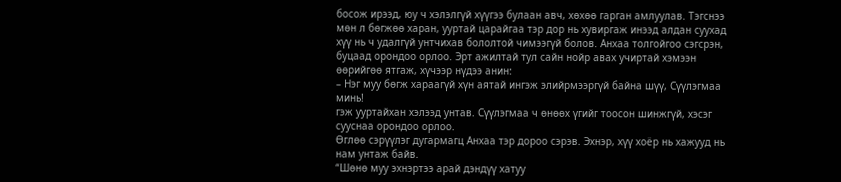босож ирээд, юу ч хэлэлгүй хүүгээ булаан авч, хөхөө гарган амлуулав. Тэгснээ мөн л бөгжөө харан, ууртай царайгаа тэр дор нь хувиргаж инээд алдан суухад хүү нь ч удалгүй унтчихав бололтой чимээгүй болов. Анхаа толгойгоо сэгсрэн, буцаад орондоо орлоо. Эрт ажилтай тул сайн нойр авах учиртай хэмээн өөрийгөө ятгаж, хүчээр нүдээ анин:
– Нэг муу бөгж хараагүй хүн аятай ингэж элийрмээргүй байна шүү, Сүүлэгмаа минь!
гэж ууртайхан хэлээд унтав. Сүүлэгмаа ч өнөөх үгийг тоосон шинжгүй, хэсэг сууснаа орондоо орлоо.
Өглөө сэрүүлэг дугармагц Анхаа тэр дороо сэрэв. Эхнэр, хүү хоёр нь хажууд нь нам унтаж байв.
“Шөнө муу эхнэртээ арай дэндүү хатуу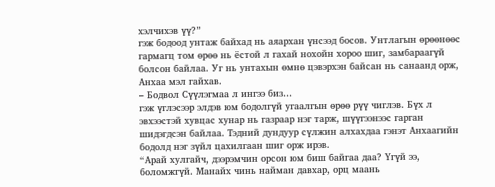хэлчихэв үү?”
гэж бодоод унтаж байхад нь аяархан үнсээд босов. Унтлагын өрөөнөөс гармагц том өрөө нь ёстой л гахай нохойн хороо шиг, замбараагүй болсон байлаа. Уг нь унтахын өмнө цэвэрхэн байсан нь санаанд орж, Анхаа мэл гайхав.
– Бодвол Сүүлэгмаа л ингээ биз…
гэж үглэсээр элдэв юм бодолгүй угаалгын өрөө рүү чиглэв. Бүх л эвхээстэй хувцас хунар нь газраар нэг тарж, шүүгээнээс гарган шидэгдсэн байлаа. Тэдний дундуур сүлжин алхахдаа гэнэт Анхаагийн бодолд нэг зүйл цахилгаан шиг орж ирэв.
“Арай хулгайч, дээрэмчин орсон юм биш байгаа даа? Үгүй ээ, боломжгүй. Манайх чинь найман давхар, орц маань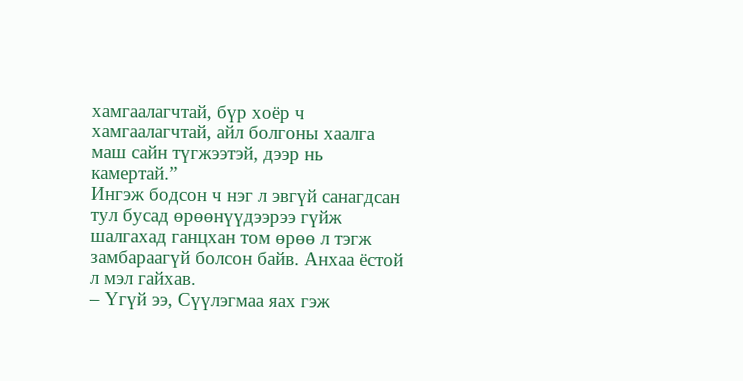хамгаалагчтай, бүр хоёр ч хамгаалагчтай, айл болгоны хаалга маш сайн түгжээтэй, дээр нь камертай.”
Ингэж бодсон ч нэг л эвгүй санагдсан тул бусад өрөөнүүдээрээ гүйж шалгахад ганцхан том өрөө л тэгж замбараагүй болсон байв. Анхаа ёстой л мэл гайхав.
– Үгүй ээ, Сүүлэгмаа яах гэж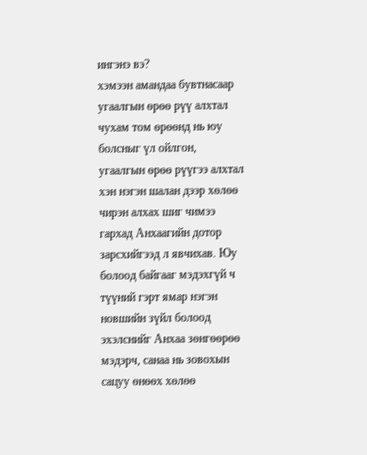ингэнэ вэ?
хэмээн амандаа бувтнасаар угаалгын өрөө рүү алхтал чухам том өрөөнд нь юу болсныг үл ойлгон, угаалгын өрөө рүүгээ алхтал хэн нэгэн шалан дээр хөлөө чирэн алхах шиг чимээ гархад Анхаагийн дотор зарсхийгээд л явчихав. Юу болоод байгааг мэдэхгүй ч түүний гэрт ямар нэгэн новшийн зүйл болоод эхэлснийг Анхаа зөнгөөрөө мэдэрч, санаа нь зовохын сацуу өнөөх хөлөө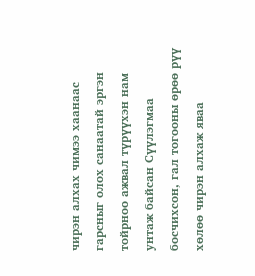чирэн алхах чимээ хаанаас гарсныг олох санаатай эргэн тойрноо ажвал түрүүхэн нам унтаж байсан Сүүлэгмаа босчихсон, гал тогооны өрөө рүү хөлөө чирэн алхаж яваа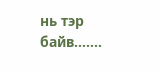нь тэр байв.......